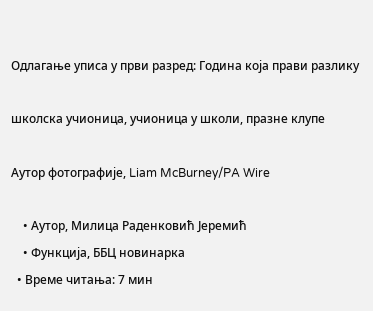Одлагање уписа у први разред: Година која прави разлику

школска учионица, учионица у школи, празне клупе

Аутор фотографије, Liam McBurney/PA Wire

    • Аутор, Милица Раденковић Јеремић
    • Функција, ББЦ новинарка
  • Време читања: 7 мин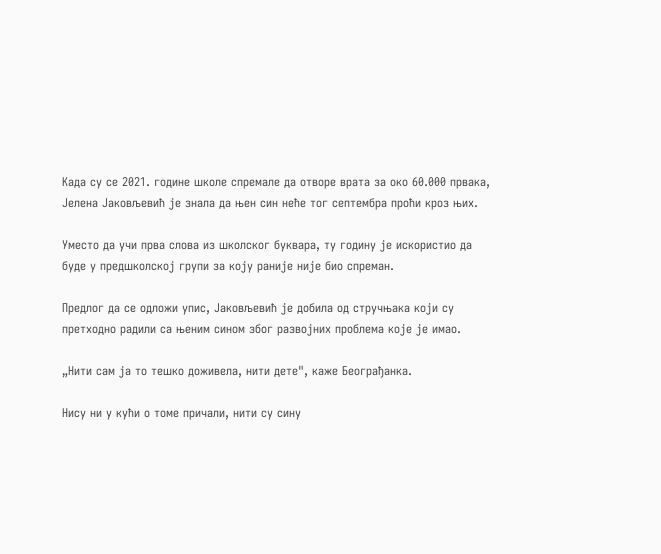Када су се 2021. године школе спремале да отворе врата за око 60.000 првака, Јелена Јаковљевић је знала да њен син неће тог септембра проћи кроз њих.

Уместо да учи прва слова из школског буквара, ту годину је искористио да буде у предшколској групи за коју раније није био спреман.

Предлог да се одложи упис, Јаковљевић је добила од стручњака који су претходно радили са њеним сином због развојних проблема које је имао.

„Нити сам ја то тешко доживела, нити дете", каже Београђанка.

Нису ни у кући о томе причали, нити су сину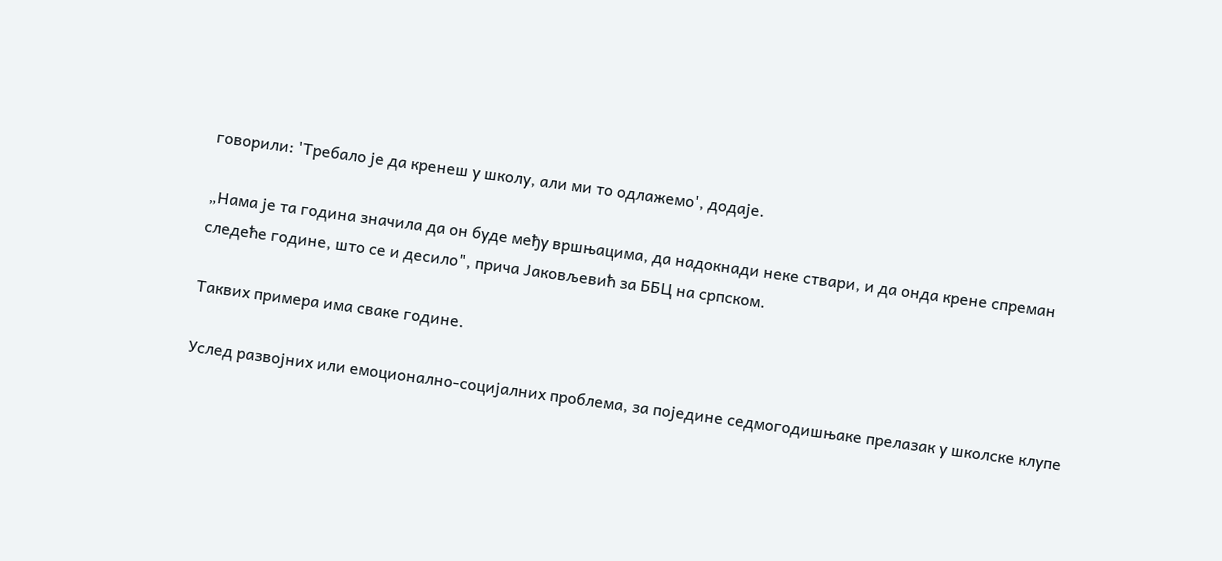говорили: 'Требало је да кренеш у школу, али ми то одлажемо', додаје.

„Нама је та година значила да он буде међу вршњацима, да надокнади неке ствари, и да онда крене спреман следеће године, што се и десило", прича Јаковљевић за ББЦ на српском.

Таквих примера има сваке године.

Услед развојних или емоционално-социјалних проблема, за поједине седмогодишњаке прелазак у школске клупе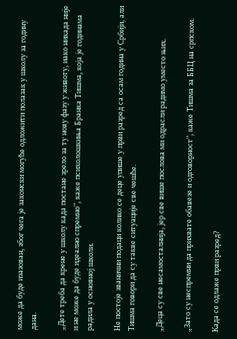може да буде изазован, због чега је законски могуће одложити полазак у школу за годину дана.

„Дете треба да крене у школу када постане зрело за ту нову фазу у животу, иако никада није и не може да буде идеално спремно", каже психолошкиња Бранка Тишма, која је годинама радила у основној школи.

Не постоје званични подаци колико се деце упише у први разред са осам година у Србији, али Тишма говори да су такве ситуације све чешће.

„Деца су све несамосталнија, јер све више послова ми одрасли радимо уместо њих.

„Зато су неспремни да прихвате обавезе и одговорност", каже Тишма за ББЦ на српском.

Када се одлаже први разред?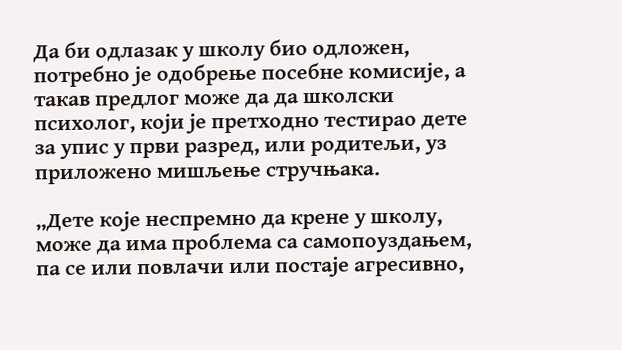Да би одлазак у школу био одложен, потребно је одобрење посебне комисије, а такав предлог може да да школски психолог, који је претходно тестирао дете за упис у први разред, или родитељи, уз приложено мишљење стручњака.

„Дете које неспремно да крене у школу, може да има проблема са самопоуздањем, па се или повлачи или постаје агресивно,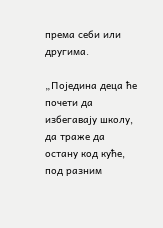према себи или другима.

„Поједина деца ће почети да избегавају школу, да траже да остану код куће, под разним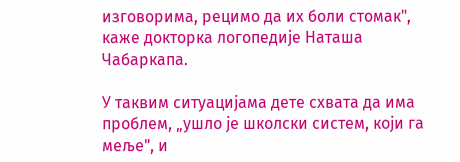изговорима, рецимо да их боли стомак", каже докторка логопедије Наташа Чабаркапа.

У таквим ситуацијама дете схвата да има проблем, „ушло је школски систем, који га меље", и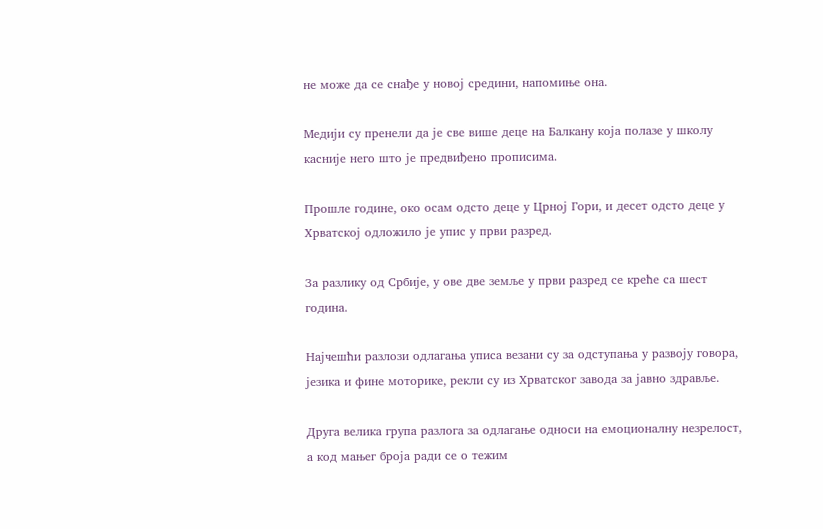не може да се снађе у новој средини, напомиње она.

Медији су пренели да је све више деце на Балкану која полазе у школу касније него што је предвиђено прописима.

Прошле године, око осам одсто деце у Црној Гори, и десет одсто деце у Хрватској одложило је упис у први разред.

За разлику од Србије, у ове две земље у први разред се креће са шест година.

Најчешћи разлози одлагања уписа везани су за одступања у развоју говора, језика и фине моторике, рекли су из Хрватског завода за јавно здравље.

Друга велика група разлога за одлагање односи на емоционалну незрелост, а код мањег броја ради се о тежим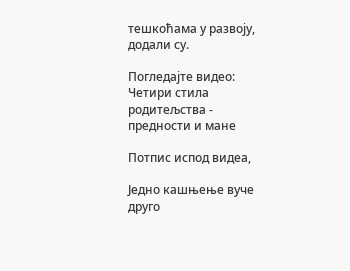тешкоћама у развоју, додали су.

Погледајте видео: Четири стила родитељства - предности и мане

Потпис испод видеа,

Једно кашњење вуче друго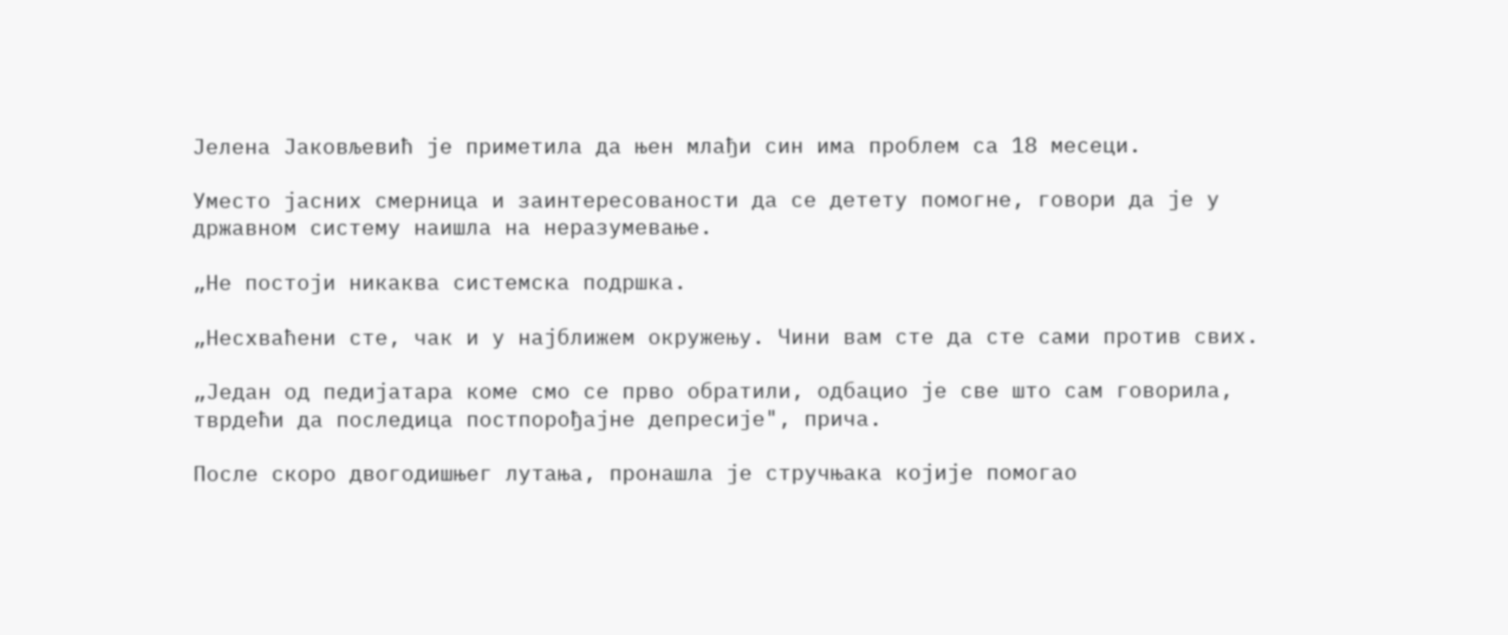Јелена Јаковљевић је приметила да њен млађи син има проблем са 18 месеци.

Уместо јасних смерница и заинтересованости да се детету помогне, говори да је у државном систему наишла на неразумевање.

„Не постоји никаква системска подршка.

„Несхваћени сте, чак и у најближем окружењу. Чини вам сте да сте сами против свих.

„Један од педијатара коме смо се прво обратили, одбацио је све што сам говорила, тврдећи да последица постпорођајне депресије", прича.

После скоро двогодишњег лутања, пронашла је стручњака којије помогао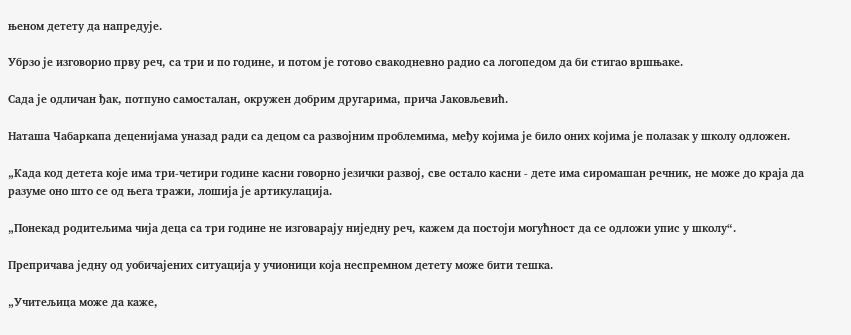њеном детету да напредује.

Убрзо је изговорио прву реч, са три и по године, и потом је готово свакодневно радио са логопедом да би стигао вршњаке.

Сада је одличан ђак, потпуно самосталан, окружен добрим другарима, прича Јаковљевић.

Наташа Чабаркапа деценијама уназад ради са децом са развојним проблемима, међу којима је било оних којима је полазак у школу одложен.

„Када код детета које има три-четири године касни говорно језички развој, све остало касни - дете има сиромашан речник, не може до краја да разуме оно што се од њега тражи, лошија је артикулација.

„Понекад родитељима чија деца са три године не изговарају ниједну реч, кажем да постоји могућност да се одложи упис у школу“.

Препричава једну од уобичајених ситуација у учионици која неспремном детету може бити тешка.

„Учитељица може да каже,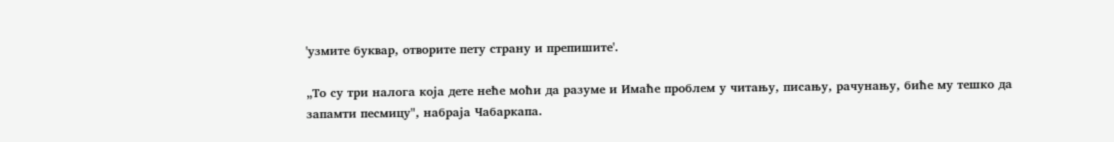'узмите буквар, отворите пету страну и препишите'.

„То су три налога која дете неће моћи да разуме и Имаће проблем у читању, писању, рачунању, биће му тешко да запамти песмицу", набраја Чабаркапа.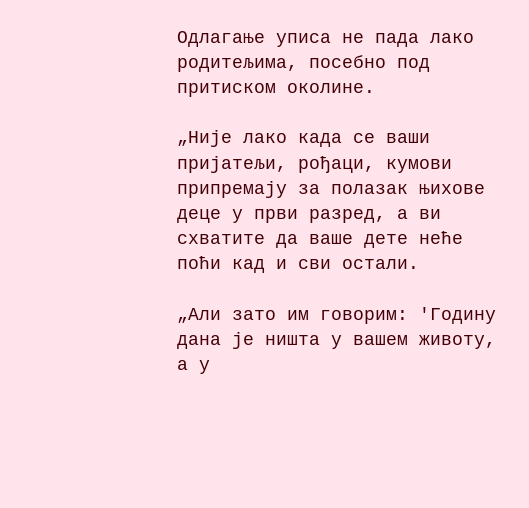Одлагање уписа не пада лако родитељима, посебно под притиском околине.

„Није лако када се ваши пријатељи, рођаци, кумови припремају за полазак њихове деце у први разред, а ви схватите да ваше дете неће поћи кад и сви остали.

„Али зато им говорим: 'Годину дана је ништа у вашем животу, а у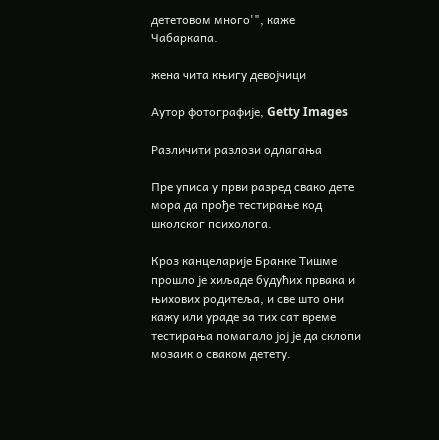дететовом много'", каже Чабаркапа.

жена чита књигу девојчици

Аутор фотографије, Getty Images

Различити разлози одлагања

Пре уписа у први разред свако дете мора да прође тестирање код школског психолога.

Кроз канцеларије Бранке Тишме прошло је хиљаде будућих првака и њихових родитеља, и све што они кажу или ураде за тих сат време тестирања помагало јој је да склопи мозаик о сваком детету.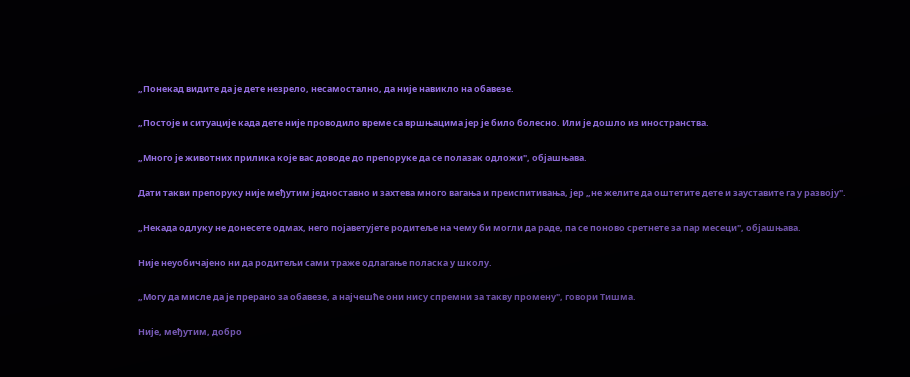„Понекад видите да је дете незрело, несамостално, да није навикло на обавезе.

„Постоје и ситуације када дете није проводило време са вршњацима јер је било болесно. Или је дошло из иностранства.

„Много је животних прилика које вас доводе до препоруке да се полазак одложи", објашњава.

Дати такви препоруку није међутим једноставно и захтева много вагања и преиспитивања, јер „не желите да оштетите дете и зауставите га у развоју".

„Некада одлуку не донесете одмах, него појаветујете родитеље на чему би могли да раде, па се поново сретнете за пар месеци", објашњава.

Није неуобичајено ни да родитељи сами траже одлагање поласка у школу.

„Могу да мисле да је прерано за обавезе, а најчешће они нису спремни за такву промену", говори Тишма.

Није, међутим, добро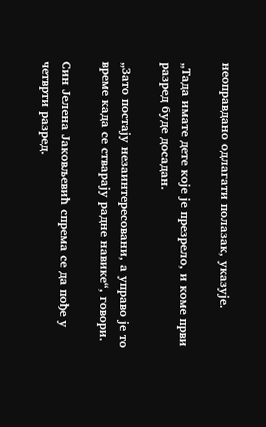неоправдано одлагати полазак, указује.

„Тада имате дете које је презрело, и коме први разред буде досадан.

„Зато постају незаинтересовани, а управо је то време када се стварају радне навике“, говори.

Син Јелена Јаковљевић спрема се да пође у четврти разред.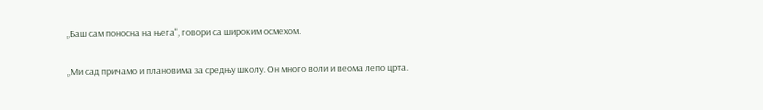„Баш сам поносна на њега", говори са широким осмехом.

„Ми сад причамо и плановима за средњу школу. Он много воли и веома лепо црта.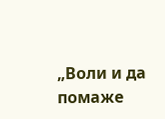„Воли и да помаже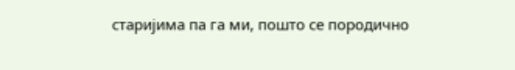старијима па га ми, пошто се породично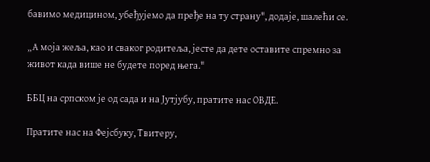бавимо медицином, убеђујемо да пређе на ту страну", додаје, шалећи се.

„А моја жеља, као и сваког родитеља, јесте да дете оставите спремно за живот када више не будете поред њега."

ББЦ на српском је од сада и на Јутјубу, пратите нас ОВДЕ.

Пратите нас на Фејсбуку, Твитеру,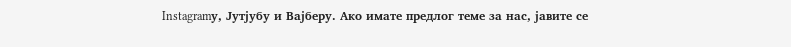Instagramу, Јутјубу и Вајберу. Ако имате предлог теме за нас, јавите се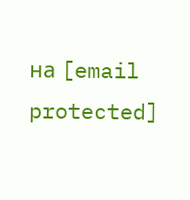на [email protected]